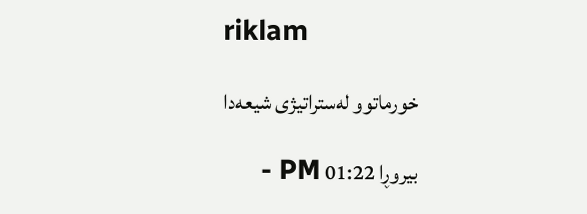riklam

خورماتوو له‌ستراتیژی شیعه‌دا

بیروڕا 01:22 PM -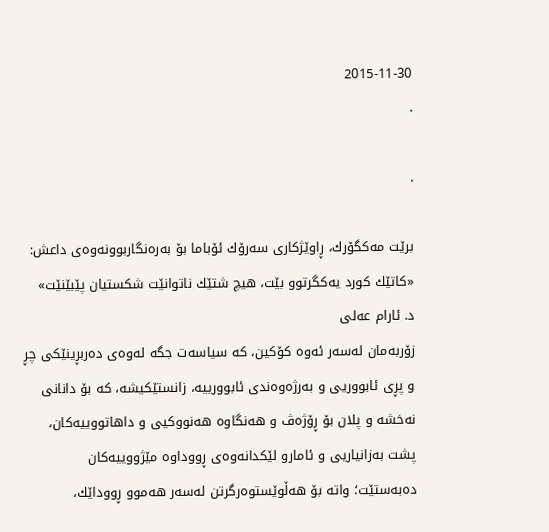2015-11-30
.

.

برێت مه‌كگۆرك، ڕاوێژكاری سه‌رۆك ئۆباما بۆ به‌ره‌نگاربوونه‌وه‌ی داعش:
«كاتێك كورد یه‌كگرتوو بێت، هیچ شتێك ناتوانێت شكستیان پێبێنێت»
د. ئارام عه‌لی
زۆربه‌مان له‌سه‌ر ئه‌وه‌ كۆكین، كه‌ سیاسه‌ت جگه‌ له‌وه‌ی ده‌ربڕینێكی چڕ و پڕی ئابووریی و به‌رژه‌وه‌ندی ئابوورییه‌، زانستێكیشه‌، كه‌ بۆ دانانی نه‌خشه‌ و پلان بۆ ڕۆژه‌ڤ و هه‌نگاوه‌ هه‌نووكیی و داهاتووییه‌كان، پشت به‌زانیاریی و ئامارو لێكدانه‌وه‌ی ڕووداوه‌ مێژووییه‌كان ده‌به‌ستێت؛ واته‌ بۆ هه‌ڵوێستوه‌رگرتن له‌سه‌ر هه‌موو ڕووداێك،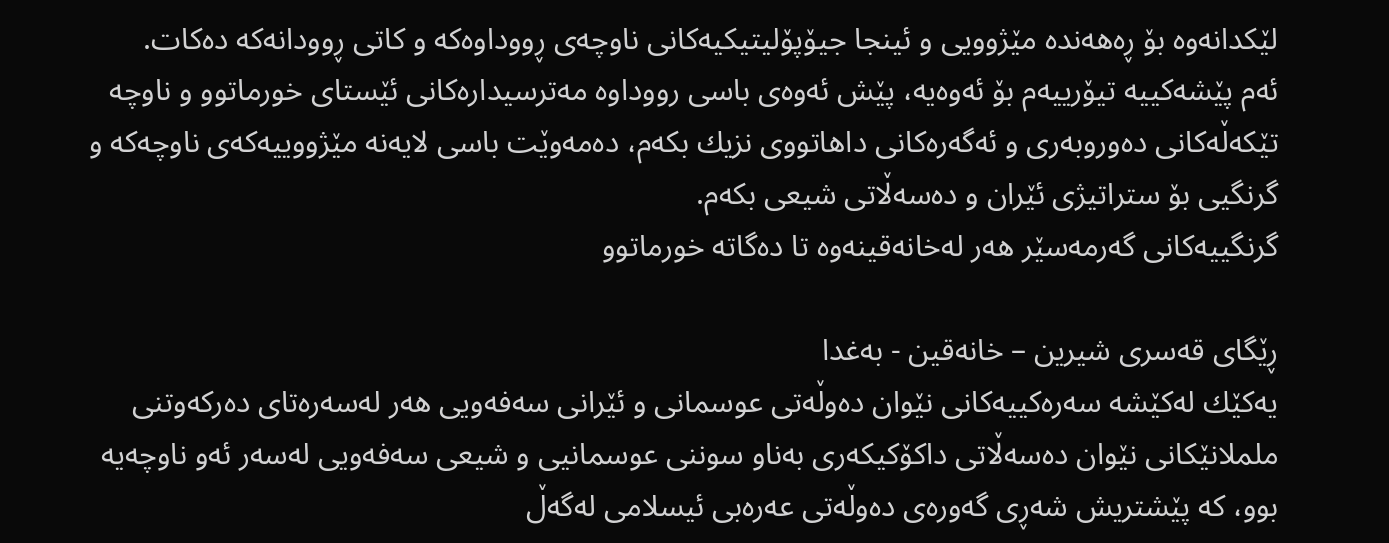لێكدانه‌وه‌ بۆ ڕه‌هه‌نده‌ مێژوویی و ئینجا جیۆپۆلیتیكیه‌كانی ناوچه‌ی ڕووداوه‌كه‌ و كاتی ڕوودانه‌كه‌ ده‌كات.
ئه‌م پێشه‌كییه‌ تیۆرییه‌م بۆ ئه‌وه‌یه‌، پێش ئه‌وه‌ی باسی رووداوه‌ مه‌ترسیداره‌كانی ئێستای خورماتوو و ناوچه‌ تێكه‌ڵه‌كانی ده‌وروبه‌ری و ئه‌گه‌ره‌كانی داهاتووی نزیك بكه‌م، ده‌مه‌وێت باسی لایه‌نه‌ مێژووییه‌كه‌ی ناوچه‌كه‌ و گرنگیی بۆ ستراتیژی ئێران و ده‌سه‌ڵاتی شیعی بكه‌م.
گرنگییه‌كانی گه‌رمه‌سێر هه‌ر له‌خانه‌قینه‌وه‌ تا ده‌گاته‌ خورماتوو

ڕێگای قه‌سری شیرین – خانه‌قین - به‌غدا
یه‌كێك له‌كێشه‌ سه‌ره‌كییه‌كانی نێوان ده‌وڵه‌تی عوسمانی و ئێرانی سه‌فه‌ویی هه‌ر له‌سه‌ره‌تای ده‌ركه‌وتنی ململانێكانی نێوان ده‌سه‌ڵاتی داكۆكیكه‌ری به‌ناو سوننی عوسمانیی و شیعی سه‌فه‌ویی له‌سه‌ر ئه‌و ناوچه‌یه‌ بوو، كه‌ پێشتریش شه‌ڕی گه‌وره‌ی ده‌وڵه‌تی عه‌ره‌بی ئیسلامی له‌گه‌ڵ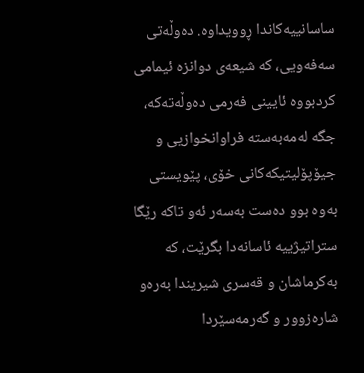ساسانییه‌كاندا ڕوویداوه‌. ده‌وڵه‌تی سه‌فه‌ویی، كه‌ شیعه‌ی دوانزه‌ ئیمامی كردبووه‌ ئایینی فه‌رمی ده‌وڵه‌ته‌كه‌، جگه‌ له‌مه‌به‌سته‌ فراوانخوازیی و جیۆپۆلیتیكه‌كانی خۆی، پێویستی به‌وه‌ بوو ده‌ست به‌سه‌ر ئه‌و تاكه‌ رێگا ستراتیژییه‌ ئاسانه‌دا بگرێت، كه‌ به‌كرماشان و قه‌سری شیریندا به‌ره‌و شاره‌زوور و گه‌رمه‌سێردا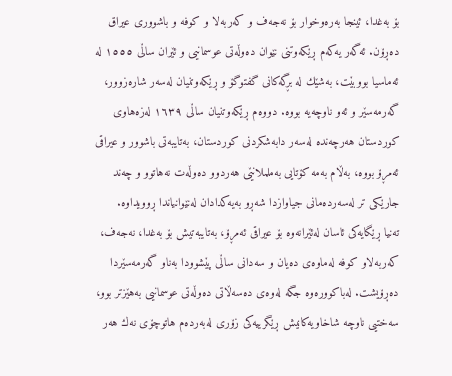بۆ به‌غدا، ئینجا به‌ره‌وخوار بۆ نه‌جه‌ف و كه‌ربه‌لا و كوفه‌ و باشووری عیراق ده‌ڕۆن. ئه‌گه‌ر یه‌كه‌م ڕێكه‌وتنی نێوان ده‌وڵه‌تی عوسمانیی و ئێران ساڵی ١٥٥٥ له‌ ئه‌ماسیا بووبێت، به‌شێك له‌ بڕگه‌كانی گفتوگۆ و ڕێكه‌وتنیان له‌سه‌ر شاره‌زوور، گه‌رمه‌سێر و ئه‌و ناوچه‌یه‌ بووه‌. دووه‌م ڕێكه‌وتنیان ساڵی ١٦٣٩ له‌زه‌هاوی كوردستان هه‌رچه‌نده‌ له‌سه‌ر دابه‌شكردنی كوردستان، به‌تایبه‌تی باشوور و عیراقی ئه‌مڕۆ بووه‌، به‌ڵام به‌مه‌ كۆتایی به‌ململانێی هه‌ردوو ده‌وڵه‌ت نه‌هاتوو و چه‌ند جارێكی تر له‌سه‌رده‌مانی جیاوازدا شه‌ڕو به‌یه‌كدادان له‌نێوانیاندا ڕوویداوه‌.
ته‌نیا ڕێگایه‌كی ئاسان له‌ئێرانه‌وه‌ بۆ عیراقی ئه‌مڕۆ، به‌تایبه‌تیش بۆ به‌غدا، نه‌جه‌ف، كه‌ربه‌لاو كوفه‌ له‌ماوه‌ی ده‌یان و سه‌دانی ساڵی پێشوودا به‌ناو گه‌رمه‌سێردا ده‌ڕۆیشت. له‌باكووره‌وه‌ جگه‌ له‌وه‌ی ده‌سه‌ڵاتی ده‌وڵه‌تی عوسمانیی به‌هێزتر بوو، سه‌ختیی ناوچه‌ شاخاویه‌كانیش ڕێگرییه‌كی زۆری له‌به‌رده‌م هاتوچۆی نه‌ك هه‌ر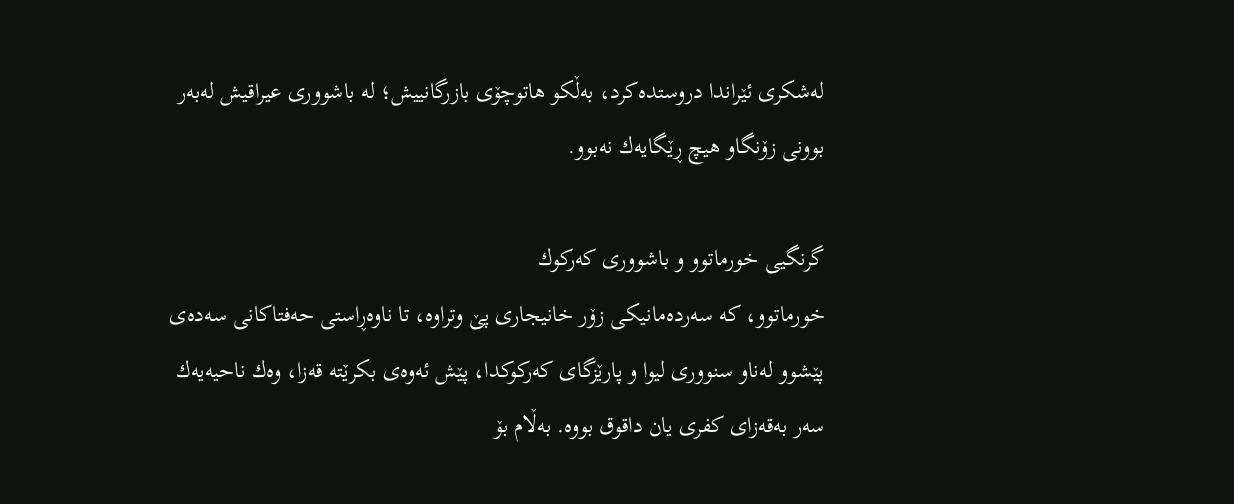له‌شكری ئێراندا دروستده‌كرد، به‌ڵكو هاتوچۆی بازرگانییش؛ له‌ باشووری عیراقیش له‌به‌ر بوونی زۆنگاو هیچ ڕێگایه‌ك نه‌بوو.

گرنگیی خورماتوو و باشووری كه‌ركوك
خورماتوو، كه‌ سه‌رده‌مانیكی زۆر خانیجاری پێ وتراوه‌، تا ناوه‌ڕاستی حه‌فتاكانی سه‌ده‌ی پێشوو له‌ناو سنووری لیوا و پارێزگای كه‌ركوكدا، پێش ئه‌وه‌ی بكرێته‌ قه‌زا، وه‌ك ناحیه‌یه‌ك سه‌ر به‌قه‌زای كفری یان داقوق بووه‌. به‌ڵام بۆ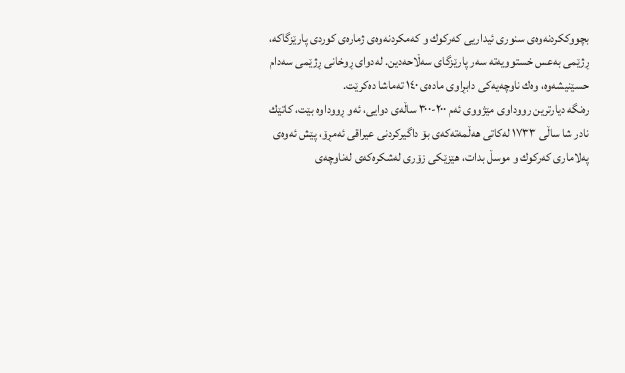بچووككردنه‌وه‌ی سنوری ئیداریی كه‌ركوك و كه‌مكردنه‌وه‌ی ژماره‌ی كوردی پارێزگاكه‌، ڕژێمی به‌عس خستوویه‌ته‌ سه‌ر پارێزگای سه‌ڵاحه‌دین. له‌دوای ڕوخانی ڕژێمی سه‌دام حسێنیشه‌وه‌، وه‌ك ناوچه‌یه‌كی دابڕاوی ماده‌ی ١٤٠ ته‌ماشا ده‌كرێت.
ره‌نگه‌ دیارترین رووداوی مێژووی ئه‌م ٢٠٠-٣٠٠ ساڵه‌ی دوایی، ئه‌و ڕووداوه‌ بێت، كاتێك نادر شا ساڵی ١٧٣٣ له‌كاتی هه‌ڵمه‌ته‌كه‌ی بۆ داگیركردنی عیراقی ئه‌مڕۆ، پێش ئه‌وه‌ی په‌لاماری كه‌ركوك و موسڵ بدات، هێزێكی زۆری له‌شكره‌كه‌ی له‌ناوچه‌ی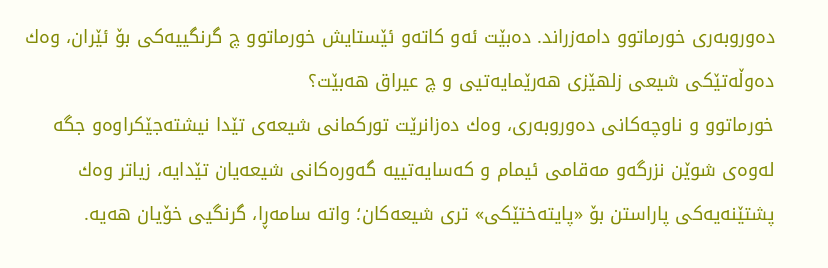ده‌وروبه‌ری خورماتوو دامه‌زراند. ده‌بێت ئه‌و كاته‌و ئێستایش خورماتوو چ گرنگییه‌كی بۆ ئێران، وه‌ك ده‌وڵه‌تێكی شیعی زلهێزی هه‌رێمایه‌تیی و چ عیراق هه‌بێت؟
خورماتوو و ناوچه‌كانی ده‌وروبه‌ری، وه‌ك ده‌زانرێت توركمانی شیعه‌ی تێدا نیشته‌جێكراوه‌و جگه‌ له‌وه‌ی شوێن نزرگه‌و مه‌قامی ئیمام و كه‌سایه‌تییه‌ گه‌وره‌كانی شیعه‌یان تێدایه‌، زیاتر وه‌ك پشتێنه‌یه‌كی پاراستن بۆ «پایته‌ختێكی» تری شیعه‌كان؛ واته‌ سامه‌ڕا، گرنگیی خۆیان هه‌یه‌.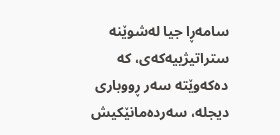سامه‌ڕا جیا له‌شوێنه‌ ستراتیژییه‌كه‌ی، كه‌ ده‌كه‌وێته‌ سه‌ر ڕووباری دیجله‌، سه‌رده‌مانێكیش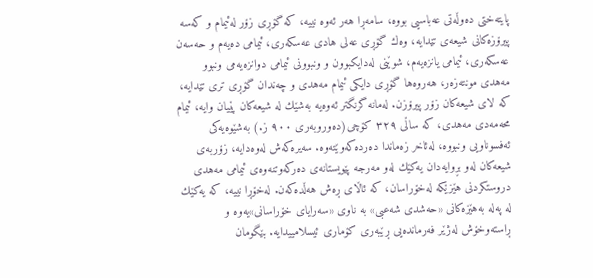پایته‌ختی ده‌وڵه‌تی عه‌باسیی بووه‌، سامه‌ڕا هه‌ر ئه‌وه‌ نییه‌، كه‌ گۆڕی زۆر له‌ئیمام و كه‌سه‌ پیرۆزه‌كانی شیعه‌ی تێدایه‌، وه‌ك گۆڕی عه‌لی هادی عه‌سكه‌ری، ئیمامی ده‌یه‌م و حه‌سه‌ن عه‌سكه‌ری، ئیمامی یانزه‌یه‌م، شوێنی له‌دایكبوون و ونبوونی ئیمامی دوانزه‌یه‌می ونبوو مه‌هدی مونته‌زه‌ر، هه‌روه‌ها گۆڕی دایكی ئیمام مه‌هدی و چه‌ندان گۆڕی تری تێدایه‌، كه‌ لای شیعه‌كان زۆر پیرۆزن. له‌مانه‌ گرنگتر ئه‌وه‌یه‌ به‌شێك له‌ شیعه‌كان پێیان وایه‌، ئیمام محه‌مه‌دی مه‌هدی، كه‌ ساڵی ٣٢٩ كۆچی(ده‌وروبه‌ری ٩٠٠ ز.) به‌شێوه‌یه‌كی ئه‌فسوناویی ونبووه‌، له‌ئاخر زه‌ماندا ده‌رده‌كه‌وێته‌وه‌. سه‌یره‌كه‌ش له‌وه‌دایه‌، زۆربه‌ی شیعه‌كان له‌و بڕوایه‌دان یه‌كێك له‌و مه‌رجه‌ پێویستانه‌ی ده‌ركه‌وتنه‌وه‌ی ئیمامی مه‌هدی دروستكردنی هێزێكه‌ له‌خۆراسان، كه‌ ئاڵای ڕه‌ش هه‌ڵده‌كه‌ن. له‌خۆڕا نییه‌، كه‌ یه‌كێك له‌ په‌له‌ به‌هێزه‌كانی «حه‌شدی شه‌عبی» به‌ ناوی «سه‌رایای خۆراسانی»یه‌وه‌ و ڕاسته‌وخۆش له‌ژێر فه‌رمانده‌یی ڕێبه‌ری كۆماری ئیسلامییدایه‌. بێگومان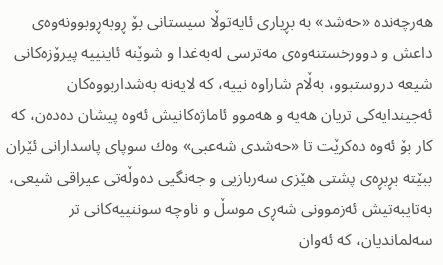هه‌رچه‌نده‌ «حه‌شد» به‌ بڕیاری ئایه‌توڵا سیستانی بۆ ڕوبه‌ڕوبوونه‌وه‌ی داعش و دوورخستنه‌وه‌ی مه‌ترسی له‌به‌غدا و شوێنه‌ ئاینییه‌ پیرۆزه‌كانی شیعه‌ دروستبوو، به‌ڵام شاراوه‌ نییه‌، كه‌ لایه‌نه‌ به‌شداربووه‌كان ئه‌جیندایه‌كی تریان هه‌یه‌ و هه‌موو ئاماژه‌كانیش ئه‌وه‌ پیشان ده‌ده‌ن، كه‌ كار بۆ ئه‌وه‌ ده‌كرێت تا «حه‌شدی شه‌عبی» وه‌ك سوپای پاسدارانی ئێران ببێته‌ بڕبڕه‌ی پشتی هێزی سه‌ربازیی و جه‌نگیی ده‌وڵه‌تی عیراقی شیعی، به‌تایبه‌تیش ئه‌زموونی شه‌ڕی موسڵ و ناوچه‌ سوننییه‌كانی تر سه‌لماندیان، كه‌ ئه‌وان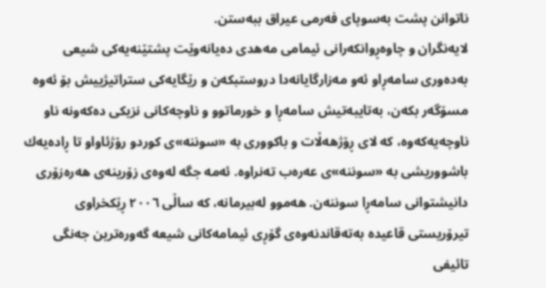ناتوانن پشت به‌سوپای فه‌رمی عیراق ببه‌ستن.
لایه‌نگران و چاوه‌ڕوانكه‌رانی ئیمامی مه‌هدی ده‌یانه‌وێت پشتێنه‌یه‌كی شیعی به‌ده‌وری سامه‌ڕاو ئه‌و مه‌زارگایانه‌دا دروستبكه‌ن و رێگایه‌كی ستراتیژییش بۆ ئه‌وه‌ مسۆگه‌ر بكه‌ن، به‌تایبه‌تیش سامه‌ڕا و خورماتوو و ناوچه‌كانی نزیكی ده‌كه‌ونه‌ ناو ناوچه‌یه‌كه‌وه‌، كه‌ لای ڕۆژهه‌ڵات و باكووری به‌ «سوننه‌»ی كوردو رۆژئاواو تا ڕاده‌یه‌ك باشووریشی به‌ «سوننه‌»ی عه‌ره‌ب ته‌نراوه‌. ئه‌مه‌ جگه‌ له‌وه‌ی زۆرینه‌ی هه‌ره‌زۆری دانیشتوانی سامه‌ڕا سوننه‌ن. هه‌موو له‌بیرمانه‌، كه‌ ساڵی ٢٠٠٦ ڕێكخراوی تیرۆریستی قاعیده‌ به‌ته‌قاندنه‌وه‌ی گۆڕی ئیمامه‌كانی شیعه‌ گه‌وره‌ترین جه‌نگی تائیفی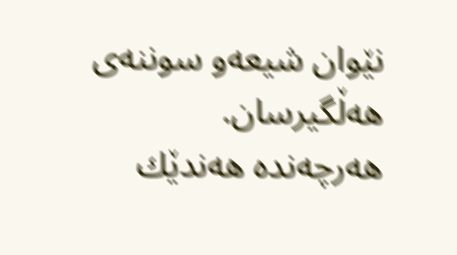نێوان شیعه‌و سوننه‌ی هه‌ڵگیرسان.
هه‌رچه‌نده‌ هه‌ندێك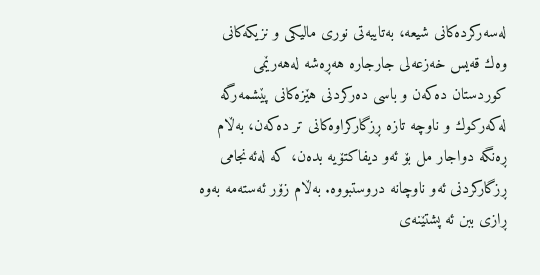له‌سه‌ركرده‌كانی شیعه‌، به‌تایبه‌تی نوری مالیكی و نزیكه‌كانی وه‌ك قه‌یس خه‌زعه‌لی جارجاره‌ هه‌ڕه‌شه‌ له‌هه‌رێمی كوردستان ده‌كه‌ن و باسی ده‌ركردنی هێزه‌كانی پێشمه‌رگه‌ له‌كه‌ركوك و ناوچه‌ تازه‌ ڕزگاركراوه‌كانی تر ده‌كه‌ن، به‌ڵام ڕه‌نگه‌ دواجار مل بۆ ئه‌و دیفاكتۆیه‌ بده‌ن، كه‌ له‌ئه‌نجامی ڕزگاركردنی ئه‌و ناوچانه‌ دروستبووه‌. به‌ڵام زۆر ئه‌سته‌مه‌ به‌وه‌ ڕازی ببن ئه‌ پشتێنه‌ی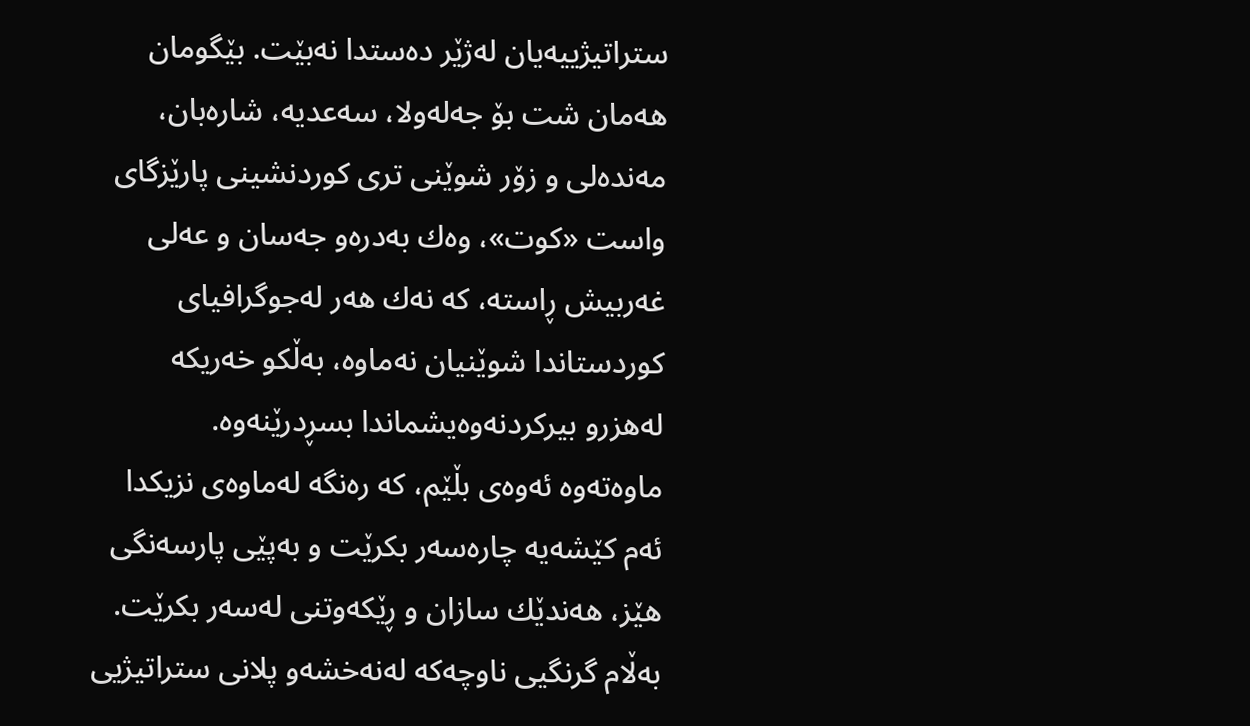ستراتیژییه‌یان له‌ژێر ده‌ستدا نه‌بێت. بێگومان هه‌مان شت بۆ جه‌له‌ولا، سه‌عدیه‌، شاره‌بان، مه‌نده‌لی و زۆر شوێنی تری كوردنشینی پارێزگای واست «كوت»، وه‌ك به‌دره‌و جه‌سان و عه‌لی غه‌ربیش ڕاسته‌، كه‌ نه‌ك هه‌ر له‌جوگرافیای كوردستاندا شوێنیان نه‌ماوه‌، به‌ڵكو خه‌ریكه‌ له‌هزرو بیركردنه‌وه‌یشماندا بسڕدرێنه‌وه‌.
ماوه‌ته‌وه‌ ئه‌وه‌ی بڵێم، كه‌ ره‌نگه‌ له‌ماوه‌ی نزیكدا ئه‌م كێشه‌یه‌ چاره‌سه‌ر بكرێت و به‌پێی پارسه‌نگی هێز، هه‌ندێك سازان و ڕێكه‌وتنی له‌سه‌ر بكرێت. به‌ڵام گرنگیی ناوچه‌كه‌ له‌نه‌خشه‌و پلانی ستراتیژیی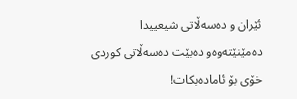ئێران و ده‌سه‌ڵاتی شیعییدا ده‌مێنێته‌وه‌و ده‌بێت ده‌سه‌ڵاتی كوردی خۆی بۆ ئاماده‌بكات!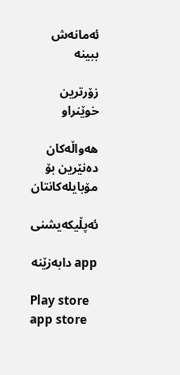ئەمانەش ببینە

زۆرترین خوێنراو

هەواڵەکان دەنێرین بۆ مۆبایلەکانتان

ئەپڵیکەیشنی

app دابەزێنە

Play store app store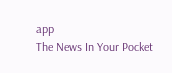app
The News In Your Pocket